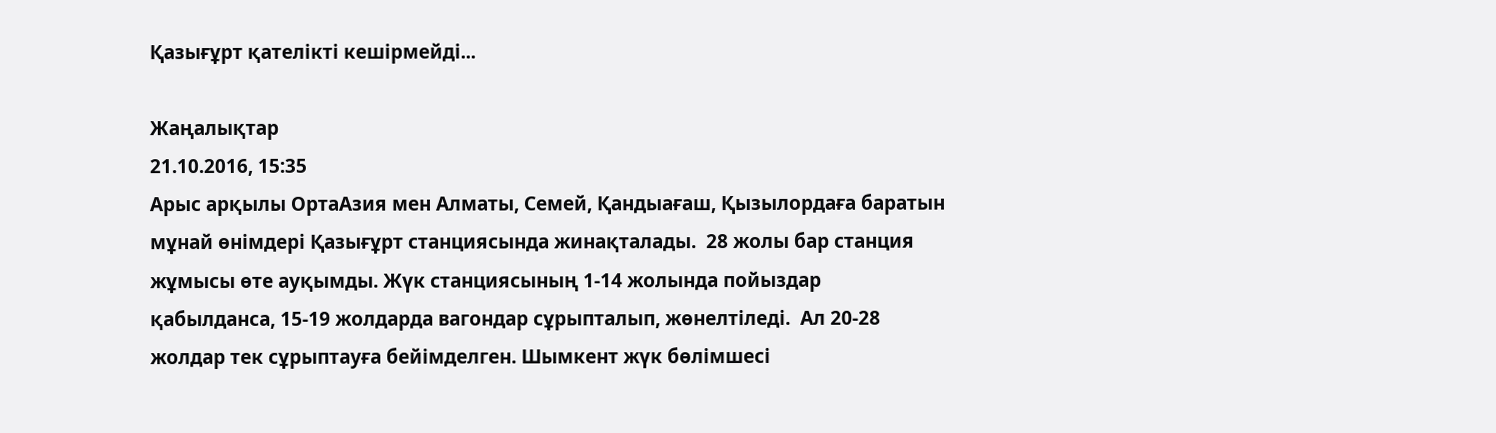Қазығұрт қателікті кешірмейді...

Жаңалықтар
21.10.2016, 15:35
Арыс арқылы ОртаАзия мен Алматы, Семей, Қандыағаш, Қызылордаға баратын мұнай өнімдері Қазығұрт станциясында жинақталады.  28 жолы бар станция жұмысы өте ауқымды. Жүк станциясының 1-14 жолында пойыздар қабылданса, 15-19 жолдарда вагондар сұрыпталып, жөнелтіледі.  Ал 20-28 жолдар тек сұрыптауға бейімделген. Шымкент жүк бөлімшесі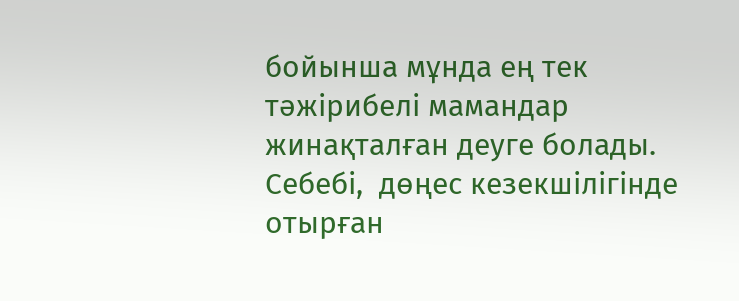бойынша мұнда ең тек тәжірибелі мамандар жинақталған деуге болады. Себебі,  дөңес кезекшілігінде отырған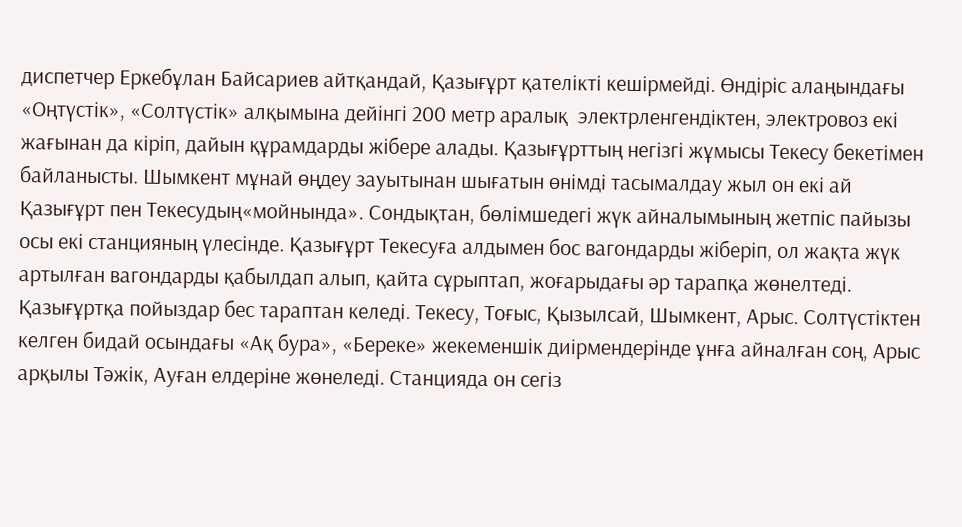диспетчер Еркебұлан Байсариев айтқандай, Қазығұрт қателікті кешірмейді. Өндіріс алаңындағы  «Оңтүстік», «Солтүстік» алқымына дейінгі 200 метр аралық  электрленгендіктен, электровоз екі жағынан да кіріп, дайын құрамдарды жібере алады. Қазығұрттың негізгі жұмысы Текесу бекетімен байланысты. Шымкент мұнай өңдеу зауытынан шығатын өнімді тасымалдау жыл он екі ай Қазығұрт пен Текесудың«мойнында». Сондықтан, бөлімшедегі жүк айналымының жетпіс пайызы осы екі станцияның үлесінде. Қазығұрт Текесуға алдымен бос вагондарды жіберіп, ол жақта жүк артылған вагондарды қабылдап алып, қайта сұрыптап, жоғарыдағы әр тарапқа жөнелтеді. Қазығұртқа пойыздар бес тараптан келеді. Текесу, Тоғыс, Қызылсай, Шымкент, Арыс. Солтүстіктен келген бидай осындағы «Ақ бура», «Береке» жекеменшік диірмендерінде ұнға айналған соң, Арыс арқылы Тәжік, Ауған елдеріне жөнеледі. Станцияда он сегіз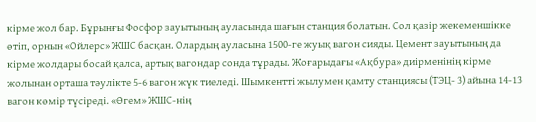кірме жол бар. Бұрынғы Фосфор зауытының ауласында шағын станция болатын. Сол қазір жекеменшікке өтіп, орнын «Ойлерс» ЖШС басқан. Олардың ауласына 1500-ге жуық вагон сияды. Цемент зауытының да кірме жолдары босай қалса, артық вагондар сонда тұрады. Жоғарыдағы «Ақбура» диірменінің кірме жолынан орташа тәулікте 5-6 вагон жүк тиеледі. Шымкентті жылумен қамту станциясы (ТЭЦ- 3) айына 14-13 вагон көмір түсіреді. «Өгем» ЖШС-нің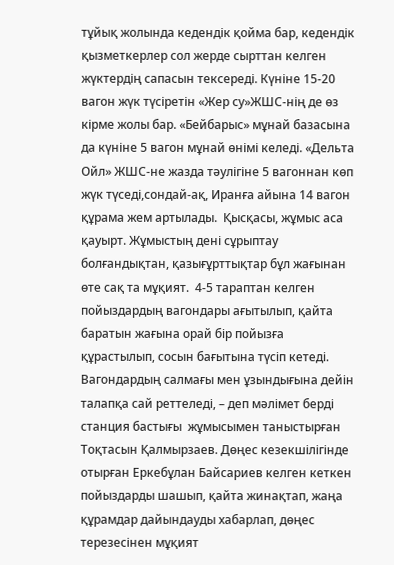тұйық жолында кедендік қойма бар, кедендік қызметкерлер сол жерде сырттан келген жүктердің сапасын тексереді. Күніне 15-20 вагон жүк түсіретін «Жер су»ЖШС-нің де өз кірме жолы бар. «Бейбарыс» мұнай базасына да күніне 5 вагон мұнай өнімі келеді. «Дельта Ойл» ЖШС-не жазда тәулігіне 5 вагоннан көп жүк түседі,сондай-ақ, Иранға айына 14 вагон құрама жем артылады.  Қысқасы, жұмыс аса қауырт. Жұмыстың дені сұрыптау болғандықтан, қазығұрттықтар бұл жағынан өте сақ та мұқият.  4-5 тараптан келген пойыздардың вагондары ағытылып, қайта баратын жағына орай бір пойызға құрастылып, сосын бағытына түсіп кетеді. Вагондардың салмағы мен ұзындығына дейін талапқа сай реттеледі, – деп мәлімет берді станция бастығы  жұмысымен таныстырған Тоқтасын Қалмырзаев. Дөңес кезекшілігінде отырған Еркебұлан Байсариев келген кеткен пойыздарды шашып, қайта жинақтап, жаңа құрамдар дайындауды хабарлап, дөңес терезесінен мұқият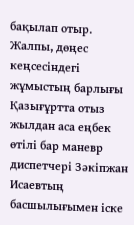бақылап отыр. Жалпы, дөңес кеңсесіндегі жұмыстың барлығы Қазығұртта отыз  жылдан аса еңбек өтілі бар маневр диспетчері Зәкіпжан Исаевтың басшылығымен іске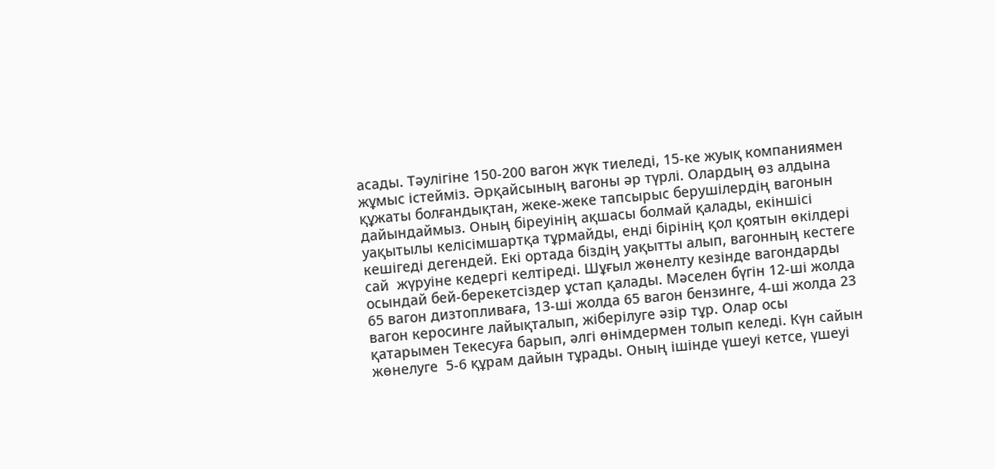асады. Тәулігіне 150-200 вагон жүк тиеледі, 15-ке жуық компаниямен жұмыс істейміз. Әрқайсының вагоны әр түрлі. Олардың өз алдына құжаты болғандықтан, жеке-жеке тапсырыс берушілердің вагонын дайындаймыз. Оның біреуінің ақшасы болмай қалады, екіншісі уақытылы келісімшартқа тұрмайды, енді бірінің қол қоятын өкілдері кешігеді дегендей. Екі ортада біздің уақытты алып, вагонның кестеге сай  жүруіне кедергі келтіреді. Шұғыл жөнелту кезінде вагондарды осындай бей-берекетсіздер ұстап қалады. Мәселен бүгін 12-ші жолда 65 вагон дизтопливаға, 13-ші жолда 65 вагон бензинге, 4-ші жолда 23 вагон керосинге лайықталып, жіберілуге әзір тұр. Олар осы қатарымен Текесуға барып, әлгі өнімдермен толып келеді. Күн сайын жөнелуге  5-6 құрам дайын тұрады. Оның ішінде үшеуі кетсе, үшеуі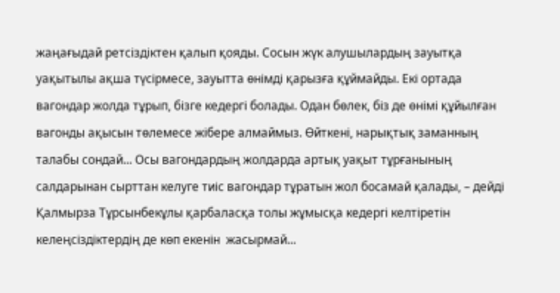жаңағыдай ретсіздіктен қалып қояды. Сосын жүк алушылардың зауытқа уақытылы ақша түсірмесе, зауытта өнімді қарызға құймайды. Екі ортада вагондар жолда тұрып, бізге кедергі болады. Одан бөлек, біз де өнімі құйылған вагонды ақысын төлемесе жібере алмаймыз. Өйткені, нарықтық заманның талабы сондай... Осы вагондардың жолдарда артық уақыт тұрғанының салдарынан сырттан келуге тиіс вагондар тұратын жол босамай қалады, – дейді Қалмырза Тұрсынбекұлы қарбаласқа толы жұмысқа кедергі келтіретін келеңсіздіктердің де көп екенін  жасырмай...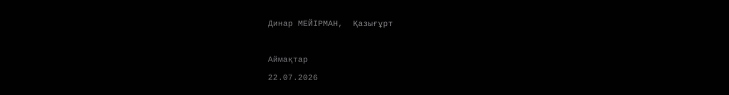Динар МЕЙІРМАН,  Қазығұрт

Аймақтар
22.07.2026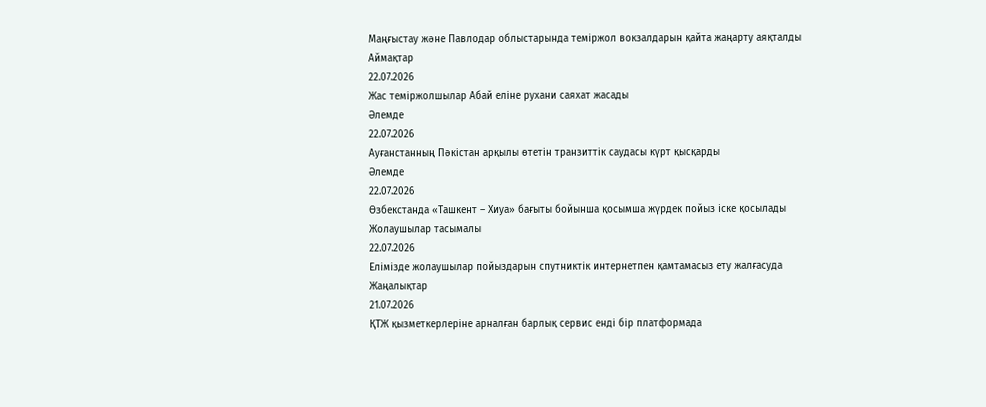Маңғыстау және Павлодар облыстарында теміржол вокзалдарын қайта жаңарту аяқталды
Аймақтар
22.07.2026
Жас теміржолшылар Абай еліне рухани саяхат жасады
Әлемде
22.07.2026
Ауғанстанның Пәкістан арқылы өтетін транзиттік саудасы күрт қысқарды
Әлемде
22.07.2026
Өзбекстанда «Ташкент – Хиуа» бағыты бойынша қосымша жүрдек пойыз іске қосылады
Жолаушылар тасымалы
22.07.2026
Елімізде жолаушылар пойыздарын спутниктік интернетпен қамтамасыз ету жалғасуда
Жаңалықтар
21.07.2026
ҚТЖ қызметкерлеріне арналған барлық сервис енді бір платформада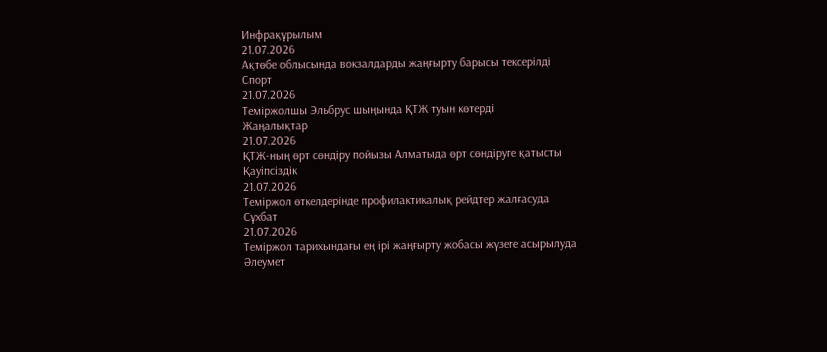Инфрақұрылым
21.07.2026
Ақтөбе облысында вокзалдарды жаңғырту барысы тексерілді
Спорт
21.07.2026
Теміржолшы Эльбрус шыңында ҚТЖ туын көтерді
Жаңалықтар
21.07.2026
ҚТЖ-ның өрт сөндіру пойызы Алматыда өрт сөндіруге қатысты
Қауіпсіздік
21.07.2026
Теміржол өткелдерінде профилактикалық рейдтер жалғасуда
Сұхбат
21.07.2026
Теміржол тарихындағы ең ірі жаңғырту жобасы жүзеге асырылуда
Әлеумет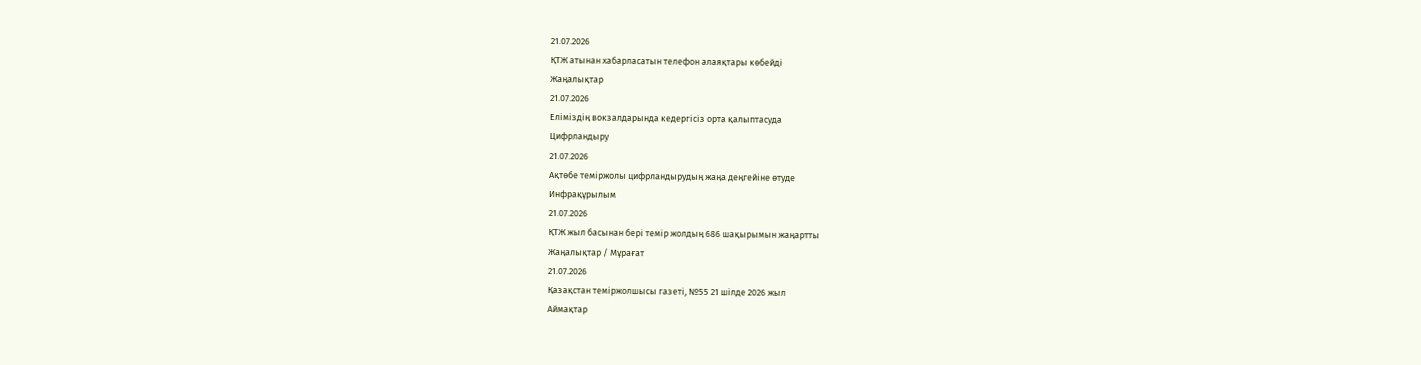21.07.2026
ҚТЖ атынан хабарласатын телефон алаяқтары көбейді
Жаңалықтар
21.07.2026
Еліміздің вокзалдарында кедергісіз орта қалыптасуда
Цифрландыру
21.07.2026
Ақтөбе теміржолы цифрландырудың жаңа деңгейіне өтуде
Инфрақұрылым
21.07.2026
ҚТЖ жыл басынан бері темір жолдың 686 шақырымын жаңартты
Жаңалықтар / Мұрағат
21.07.2026
Қазақстан теміржолшысы газеті, №55 21 шілде 2026 жыл
Аймақтар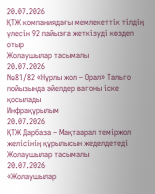20.07.2026
ҚТЖ компаниядағы мемлекеттік тілдің үлесін 92 пайызға жеткізуді көздеп отыр
Жолаушылар тасымалы
20.07.2026
№81/82 «Нұрлы жол – Орал» Тальго пойызында әйелдер вагоны іске қосылады
Инфрақұрылым
20.07.2026
ҚТЖ Дарбаза – Мақтаарал теміржол желісінің құрылысын жеделдетеді
Жолаушылар тасымалы
20.07.2026
«Жолаушылар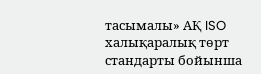тасымалы» АҚ ISO халықаралық төрт стандарты бойынша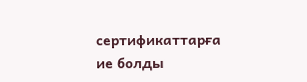сертификаттарға ие болды